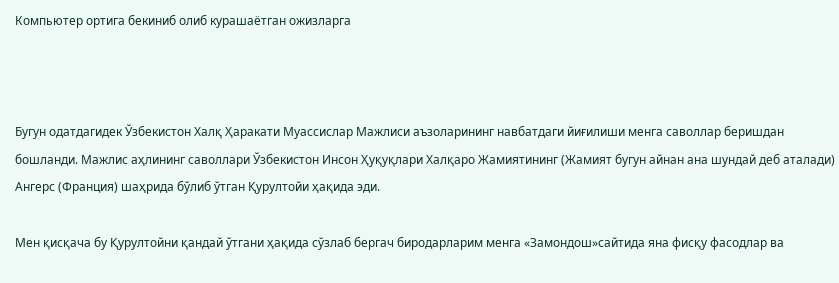Компьютер ортига бекиниб олиб курашаётган ожизларга



Бугун одатдагидек Ўзбекистон Халқ Ҳаракати Муассислар Мажлиси аъзоларининг навбатдаги йиғилиши менга саволлар беришдан бошланди. Мажлис аҳлининг саволлари Ўзбекистон Инсон Ҳуқуқлари Халқаро Жамиятининг (Жамият бугун айнан ана шундай деб аталади) Ангерс (Франция) шаҳрида бўлиб ўтган Қурултойи ҳақида эди.

Мен қисқача бу Қурултойни қандай ўтгани ҳақида сўзлаб бергач биродарларим менга «Замондош»сайтида яна фисқу фасодлар ва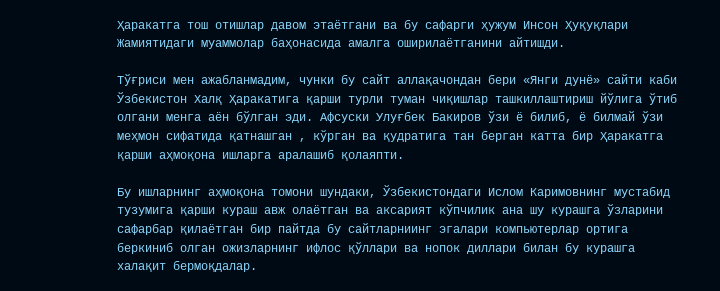Ҳаракатга тош отишлар давом этаётгани ва бу сафарги ҳужум Инсон Ҳуқуқлари Жамиятидаги муаммолар баҳонасида амалга оширилаётганини айтишди.

Тўғриси мен ажабланмадим, чунки бу сайт аллақачондан бери «Янги дунё» сайти каби Ўзбекистон Халқ Ҳаракатига қарши турли туман чиқишлар ташкиллаштириш йўлига ўтиб олгани менга аён бўлган эди. Афсуски Улуғбек Бакиров ўзи ё билиб, ё билмай ўзи меҳмон сифатида қатнашган , кўрган ва қудратига тан берган катта бир Ҳаракатга қарши аҳмоқона ишларга аралашиб қолаяпти.

Бу ишларнинг аҳмоқона томони шундаки, Ўзбекистондаги Ислом Каримовнинг мустабид тузумига қарши кураш авж олаётган ва аксарият кўпчилик ана шу курашга ўзларини сафарбар қилаётган бир пайтда бу сайтларниинг эгалари компьютерлар ортига беркиниб олган ожизларнинг ифлос қўллари ва нопок диллари билан бу курашга халақит бермоқдалар.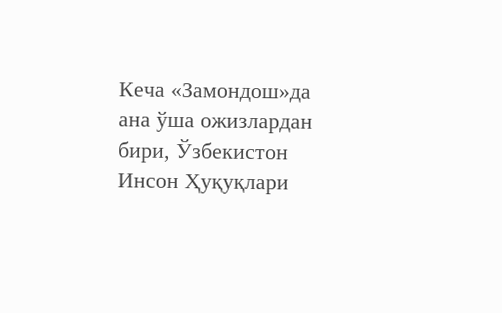Кеча «Замондош»да ана ўша ожизлардан бири, Ўзбекистон Инсон Ҳуқуқлари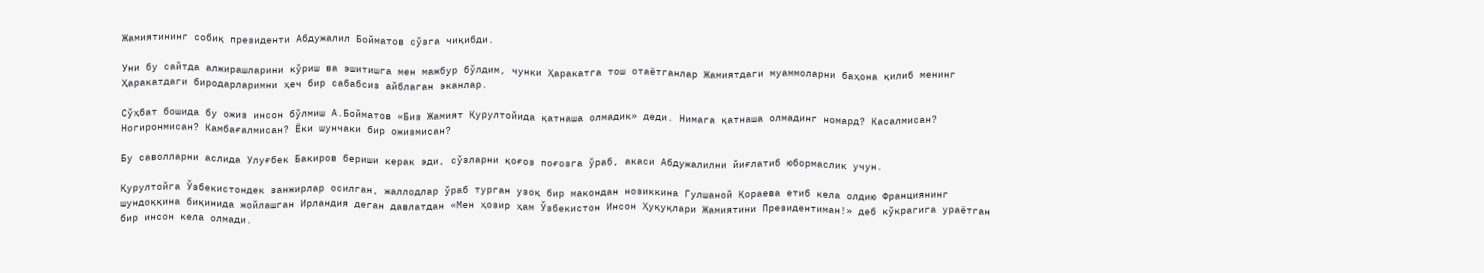Жамиятининг собиқ президенти Абдужалил Бойматов сўзга чиқибди.

Уни бу сайтда алжирашларини кўриш ва эшитишга мен мажбур бўлдим, чунки Ҳаракатга тош отаётганлар Жамиятдаги муаммоларни баҳона қилиб менинг Ҳаракатдаги биродарларимни ҳеч бир сабабсиз айблаган эканлар.

Сўҳбат бошида бу ожиз инсон бўлмиш А.Бойматов «Биз Жамият Қурултойида қатнаша олмадик» деди. Нимага қатнаша олмадинг номард? Касалмисан? Ногиронмисан? Камбағалмисан? Ёки шунчаки бир ожизмисан?

Бу саволларни аслида Улуғбек Бакиров бериши керак эди, сўзларни қоғоз поғозга ўраб, акаси Абдужалилни йиғлатиб юбормаслик учун.

Қурултойга Ўзбекистондек занжирлар осилган, жаллодлар ўраб турган узоқ бир макондан нозиккина Гулшаной Қораева етиб кела олдию Франциянинг шундоққина биқинида жойлашган Ирландия деган давлатдан «Мен ҳозир ҳам Ўзбекистон Инсон Ҳуқуқлари Жамиятини Президентиман!» деб кўкрагига ураётган бир инсон кела олмади.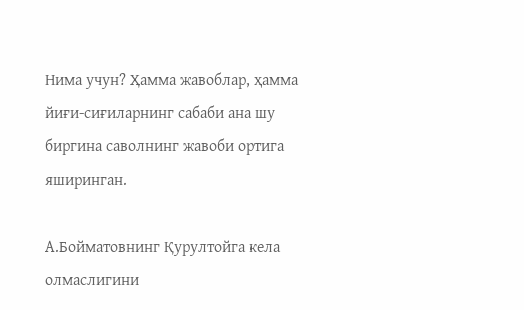Нима учун? Ҳамма жавоблар, ҳамма йиғи-сиғиларнинг сабаби ана шу биргина саволнинг жавоби ортига яширинган.

А.Бойматовнинг Қурултойга кела олмаслигини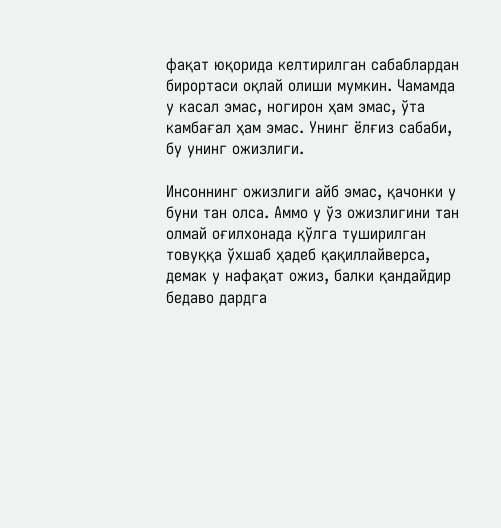фақат юқорида келтирилган сабаблардан бирортаси оқлай олиши мумкин. Чамамда у касал эмас, ногирон ҳам эмас, ўта камбағал ҳам эмас. Унинг ёлғиз сабаби, бу унинг ожизлиги.

Инсоннинг ожизлиги айб эмас, қачонки у буни тан олса. Аммо у ўз ожизлигини тан олмай оғилхонада қўлга туширилган товуққа ўхшаб ҳадеб қақиллайверса, демак у нафақат ожиз, балки қандайдир бедаво дардга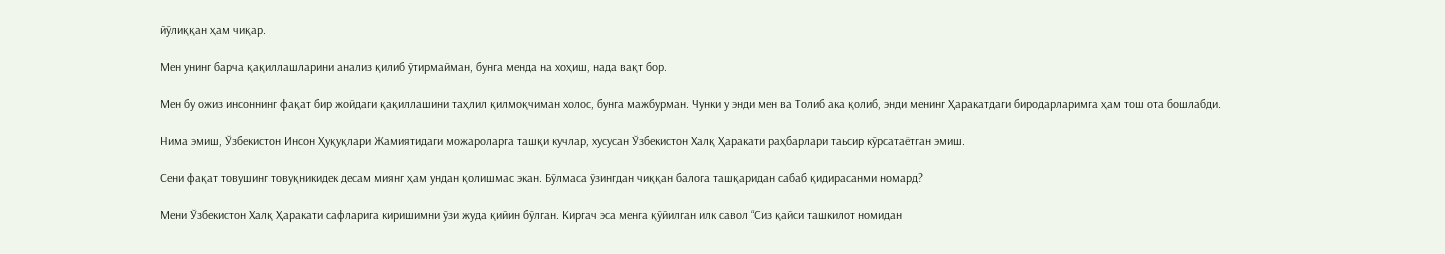йўлиққан ҳам чиқар.

Мен унинг барча қақиллашларини анализ қилиб ўтирмайман, бунга менда на хоҳиш, нада вақт бор.

Мен бу ожиз инсоннинг фақат бир жойдаги қақиллашини таҳлил қилмоқчиман холос, бунга мажбурман. Чунки у энди мен ва Толиб ака қолиб, энди менинг Ҳаракатдаги биродарларимга ҳам тош ота бошлабди.

Нима эмиш, Ўзбекистон Инсон Ҳуқуқлари Жамиятидаги можароларга ташқи кучлар, хусусан Ўзбекистон Халқ Ҳаракати раҳбарлари таьсир кўрсатаётган эмиш.

Сени фақат товушинг товуқникидек десам миянг ҳам ундан қолишмас экан. Бўлмаса ўзингдан чиққан балога ташқаридан сабаб қидирасанми номард?

Мени Ўзбекистон Халқ Ҳаракати сафларига киришимни ўзи жуда қийин бўлган. Киргач эса менга қўйилган илк савол “Сиз қайси ташкилот номидан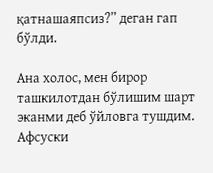қатнашаяпсиз?” деган гап бўлди.

Ана холос, мен бирор ташкилотдан бўлишим шарт эканми деб ўйловга тушдим. Афсуски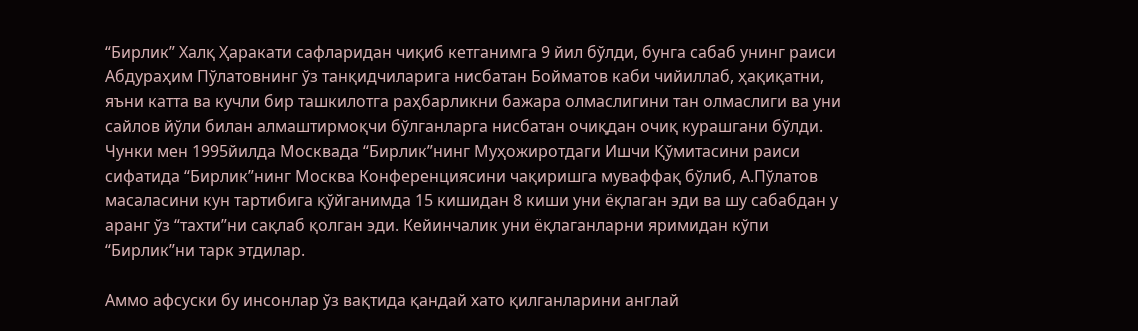“Бирлик” Халқ Ҳаракати сафларидан чиқиб кетганимга 9 йил бўлди, бунга сабаб унинг раиси Абдураҳим Пўлатовнинг ўз танқидчиларига нисбатан Бойматов каби чийиллаб, ҳақиқатни, яъни катта ва кучли бир ташкилотга раҳбарликни бажара олмаслигини тан олмаслиги ва уни сайлов йўли билан алмаштирмоқчи бўлганларга нисбатан очиқдан очиқ курашгани бўлди. Чунки мен 1995йилда Москвада “Бирлик”нинг Муҳожиротдаги Ишчи Қўмитасини раиси сифатида “Бирлик”нинг Москва Конференциясини чақиришга муваффақ бўлиб, А.Пўлатов масаласини кун тартибига қўйганимда 15 кишидан 8 киши уни ёқлаган эди ва шу сабабдан у аранг ўз “тахти”ни сақлаб қолган эди. Кейинчалик уни ёқлаганларни яримидан кўпи “Бирлик”ни тарк этдилар.

Аммо афсуски бу инсонлар ўз вақтида қандай хато қилганларини англай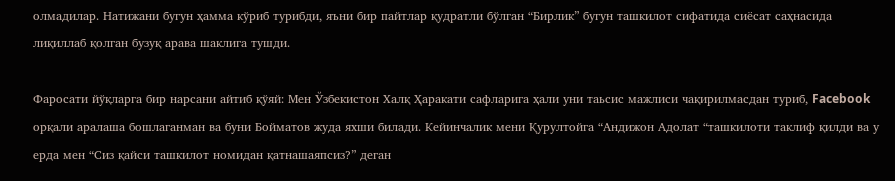олмадилар. Натижани бугун ҳамма кўриб турибди, яъни бир пайтлар қудратли бўлган “Бирлик” бугун ташкилот сифатида сиёсат саҳнасида лиқиллаб қолган бузуқ арава шаклига тушди.

Фаросати йўқларга бир нарсани айтиб қўяй: Мен Ўзбекистон Халқ Ҳаракати сафларига ҳали уни таьсис мажлиси чақирилмасдан туриб, Facebook орқали аралаша бошлаганман ва буни Бойматов жуда яхши билади. Кейинчалик мени Қурултойга “Андижон Адолат “ташкилоти таклиф қилди ва у ерда мен “Сиз қайси ташкилот номидан қатнашаяпсиз?” деган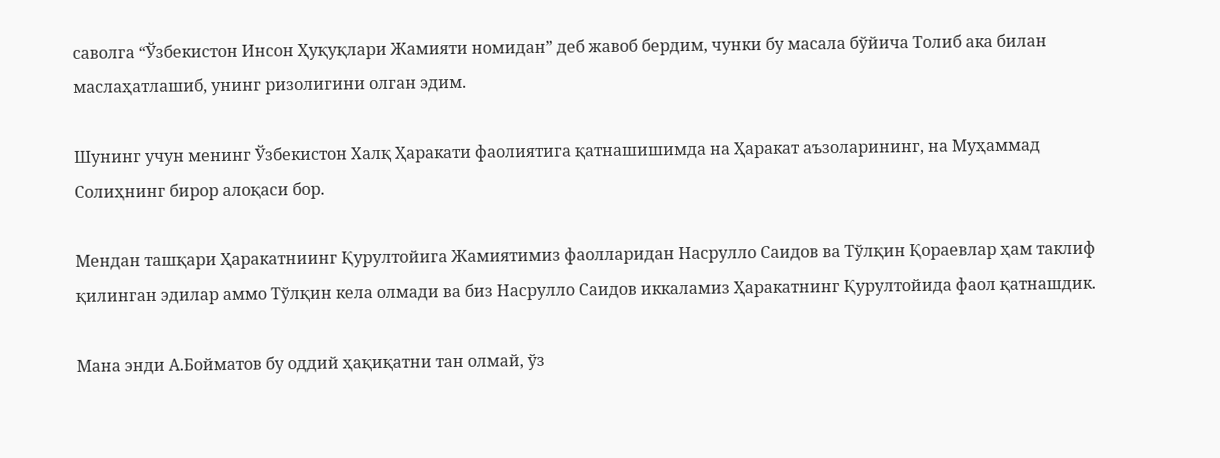саволга “Ўзбекистон Инсон Ҳуқуқлари Жамияти номидан” деб жавоб бердим, чунки бу масала бўйича Толиб ака билан маслаҳатлашиб, унинг ризолигини олган эдим.

Шунинг учун менинг Ўзбекистон Халқ Ҳаракати фаолиятига қатнашишимда на Ҳаракат аъзоларининг, на Муҳаммад Солиҳнинг бирор алоқаси бор.

Мендан ташқари Ҳаракатниинг Қурултойига Жамиятимиз фаолларидан Насрулло Саидов ва Тўлқин Қораевлар ҳам таклиф қилинган эдилар аммо Тўлқин кела олмади ва биз Насрулло Саидов иккаламиз Ҳаракатнинг Қурултойида фаол қатнашдик.

Мана энди А.Бойматов бу оддий ҳақиқатни тан олмай, ўз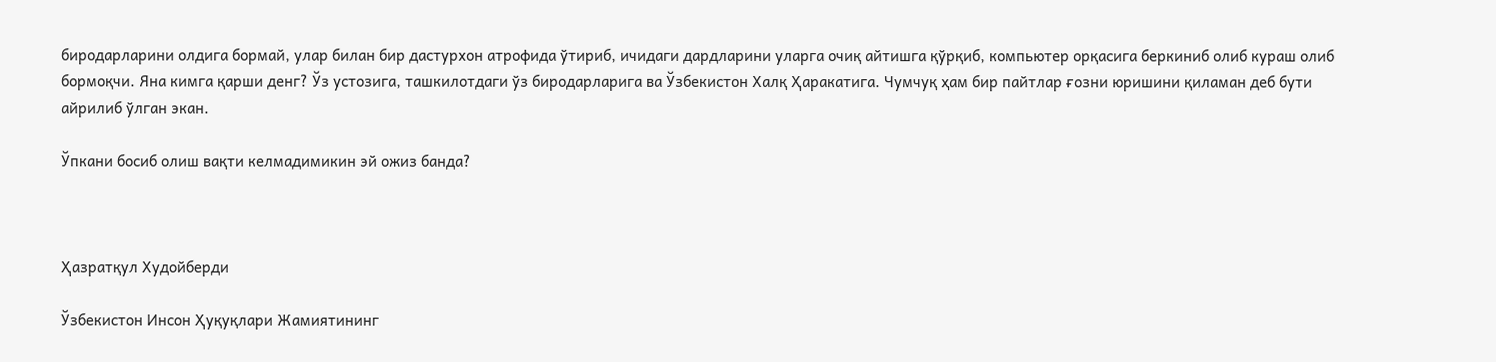биродарларини олдига бормай, улар билан бир дастурхон атрофида ўтириб, ичидаги дардларини уларга очиқ айтишга қўрқиб, компьютер орқасига беркиниб олиб кураш олиб бормоқчи. Яна кимга қарши денг? Ўз устозига, ташкилотдаги ўз биродарларига ва Ўзбекистон Халқ Ҳаракатига. Чумчуқ ҳам бир пайтлар ғозни юришини қиламан деб бути айрилиб ўлган экан.

Ўпкани босиб олиш вақти келмадимикин эй ожиз банда?



Ҳазратқул Худойберди

Ўзбекистон Инсон Ҳуқуқлари Жамиятининг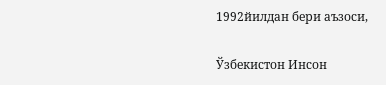1992йилдан бери аъзоси,

Ўзбекистон Инсон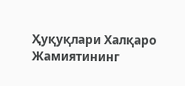Ҳуқуқлари Халқаро Жамиятининг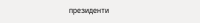президенти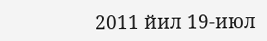2011 йил 19-июл